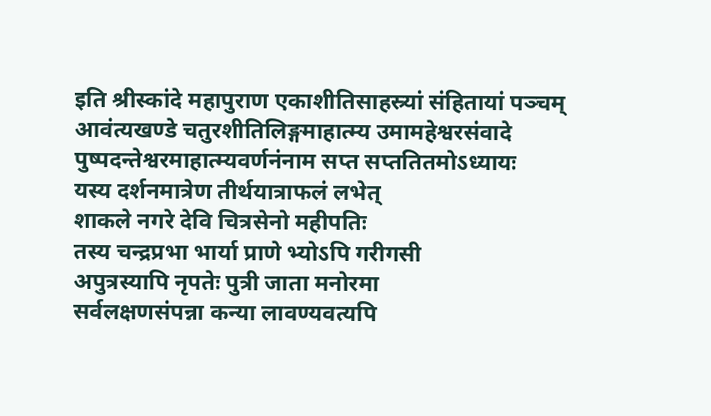इति श्रीस्कांदे महापुराण एकाशीतिसाहस्र्यां संहितायां पञ्चम् आवंत्यखण्डे चतुरशीतिलिङ्गमाहात्म्य उमामहेश्वरसंवादे पुष्पदन्तेश्वरमाहात्म्यवर्णनंनाम सप्त सप्ततितमोऽध्यायः
यस्य दर्शनमात्रेण तीर्थयात्राफलं लभेत्
शाकले नगरे देवि चित्रसेनो महीपतिः
तस्य चन्द्रप्रभा भार्या प्राणे भ्योऽपि गरीगसी
अपुत्रस्यापि नृपतेः पुत्री जाता मनोरमा
सर्वलक्षणसंपन्ना कन्या लावण्यवत्यपि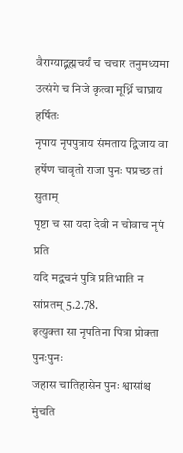वैराग्याद्ब्रह्मचर्यं च चचार तनुमध्यमा
उत्संगे च निजे कृत्वा मूर्ध्नि चाघ्राय हर्षितः
नृपाय नृपपुत्राय संमताय द्विजाय वा हर्षेण चावृतो राजा पुनः पप्रच्छ तां सुताम्
पृष्टा च सा यदा देवी न चोवाच नृपं प्रति
यदि मद्वचनं पुत्रि प्रतिभाति न सांप्रतम् 5.2.78.
इत्युक्ता सा नृपतिना पित्रा प्रोक्ता पुनःपुनः
जहास चातिहासेन पुनः श्वासांश्च मुंचति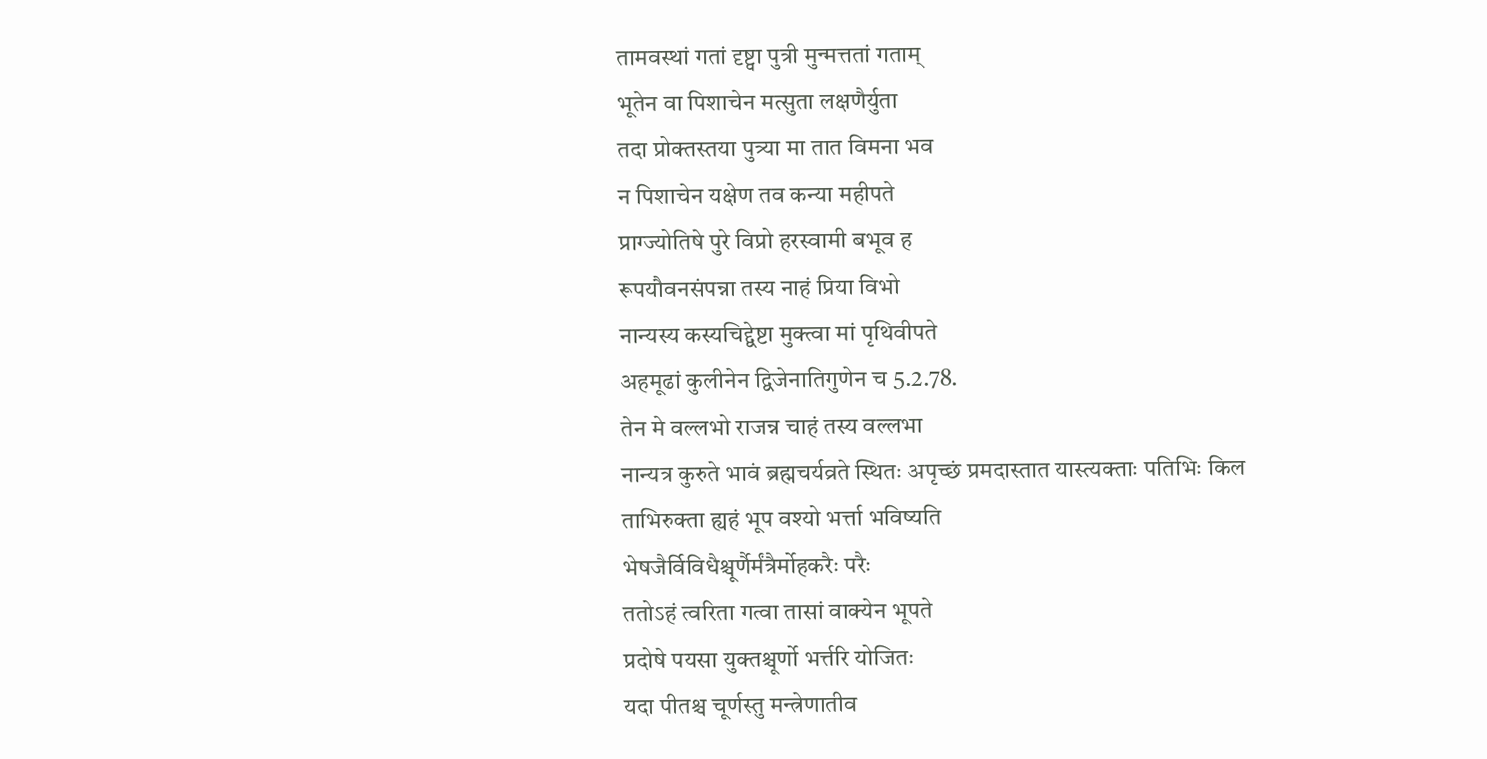तामवस्थां गतां दृष्ट्वा पुत्री मुन्मत्ततां गताम्
भूतेन वा पिशाचेन मत्सुता लक्षणैर्युता
तदा प्रोक्तस्तया पुत्र्या मा तात विमना भव
न पिशाचेन यक्षेण तव कन्या महीपते
प्राग्ज्योतिषे पुरे विप्रो हरस्वामी बभूव ह
रूपयौवनसंपन्ना तस्य नाहं प्रिया विभो
नान्यस्य कस्यचिद्द्वेष्टा मुक्त्वा मां पृथिवीपते
अहमूढां कुलीनेन द्विजेनातिगुणेन च 5.2.78.
तेन मे वल्लभो राजन्न चाहं तस्य वल्लभा
नान्यत्र कुरुते भावं ब्रह्मचर्यव्रते स्थितः अपृच्छं प्रमदास्तात यास्त्यक्ताः पतिभिः किल
ताभिरुक्ता ह्यहं भूप वश्यो भर्त्ता भविष्यति
भेषजैर्विविधैश्चूर्णैर्मंत्रैर्मोहकरैः परैः
ततोऽहं त्वरिता गत्वा तासां वाक्येन भूपते
प्रदोषे पयसा युक्तश्चूर्णो भर्त्तरि योजितः
यदा पीतश्च चूर्णस्तु मन्त्रेणातीव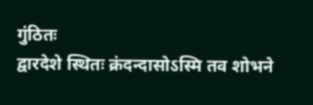गुंठितः
द्वारदेशे स्थितः क्रंदन्दासोऽस्मि तव शोभने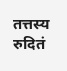तत्तस्य रुदितं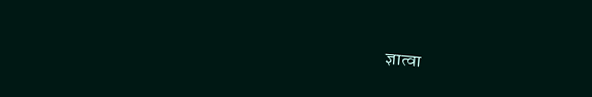ज्ञात्वा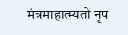मंत्रमाहात्म्यतो नृप